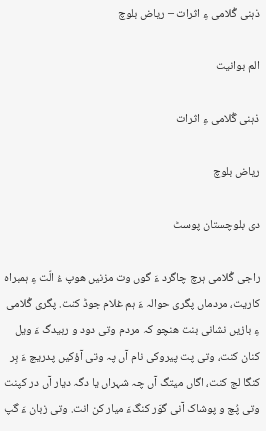ذہنی گُلامی ءِ اثرات – ریاض بلوچ

الم بوانیت

ذہنی گُلامی ءِ اثرات

ریاض بلوچ

دی بلوچستان پوسٹ

راجی گُلامی ہرچ چاگرد ءَ گوں وت مزنیں ھوپ ءُ الّت ءِ ہمبراہ کاریت، مردماں پگری حوالہ ءَ ہم غلام جوڈ کنت. پگری گُلامی ءِ بازیں نشانی بنت ھنچو کہ مردم وتی دود و ربیدگ ءَ ویل کنان کنت، وتی پت پیروکی نام آں پہ وتی آؤکیں پدریچ ءَ بِر کنگا لج کنت، اگاں میتگ آں چہ شہراں یا دگہ دیار آں در کپنت وتی پُچ و پوشاک آنی گوَر کنگءَ میار کن انت. وتی زبان ءَ گپ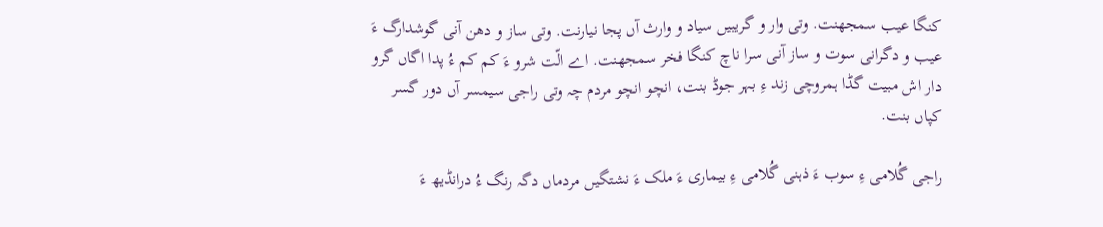کنگا عیب سمجھنت. وتی وار و گریبیں سیاد و وارث آں پجا نیارنت. وتی ساز و دھن آنی گوشدارگ ءَ عیب و دگرانی سوت و ساز آنی سرا ناچ کنگا فخر سمجھنت. اے الّت شرو ءَ کم کم ءُ پدا اگاں گرو دار اش مبیت گڈا ہمروچی زند ءِ بہر جوڈ بنت، انچو انچو مردم چہ وتی راجی سیمسر آں دور گسر کپاں بنت.

راجی گُلامی ءِ سوب ءَ ذہنی گُلامی ءِ بیماری ءَ ملک ءَ نشتگیں مردماں دگہ رنگ ءُ درانڈیھ ءَ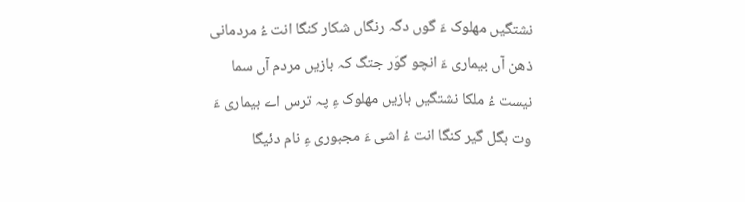نشتگیں مھلوک ءَ گوں دگہ رنگاں شکار کنگا انت ءُ مردمانی ذھن آں بیماری ءَ انچو گوَر جتگ کہ بازیں مردم آں سما نیست ءُ ملکا نشتگیں بازیں مھلوک ءِ پہ ترس اے بیماری ءَ وت بگل گیر کنگا انت ءُ اشی ءَ مجبوری ءِ نام دئیگا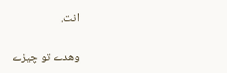انت.

وھدے تو چیزے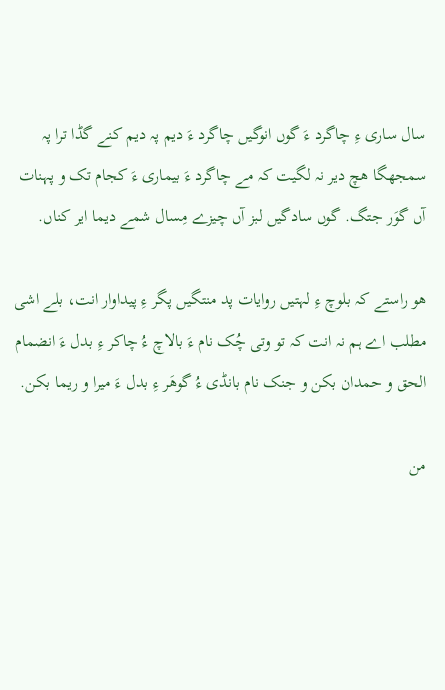سال ساری ءِ چاگرد ءَ گوں انوگیں چاگرد ءَ دیم پہ دیم کنے گڈا ترا پہ سمجھگا ھچ دیر نہ لگیت کہ مے چاگرد ءَ بیماری ءَ کجام تک و پہنات آں گوَر جتگ. گوں سادگیں لبز آں چیزے مِسال شمے دیما ایر کناں.

ھو راستے کہ بلوچ ءِ لہتیں روایات پد منتگیں پگر ءِ پیداوار انت، بلے اشی مطلب اے ہم نہ انت کہ تو وتی چُک نام ءَ بالاچ ءُ چاکر ءِ بدل ءَ انضمام الحق و حمدان بکن و جنک نام بانڈی ءُ گوھَر ءِ بدل ءَ میرا و ریما بکن.

من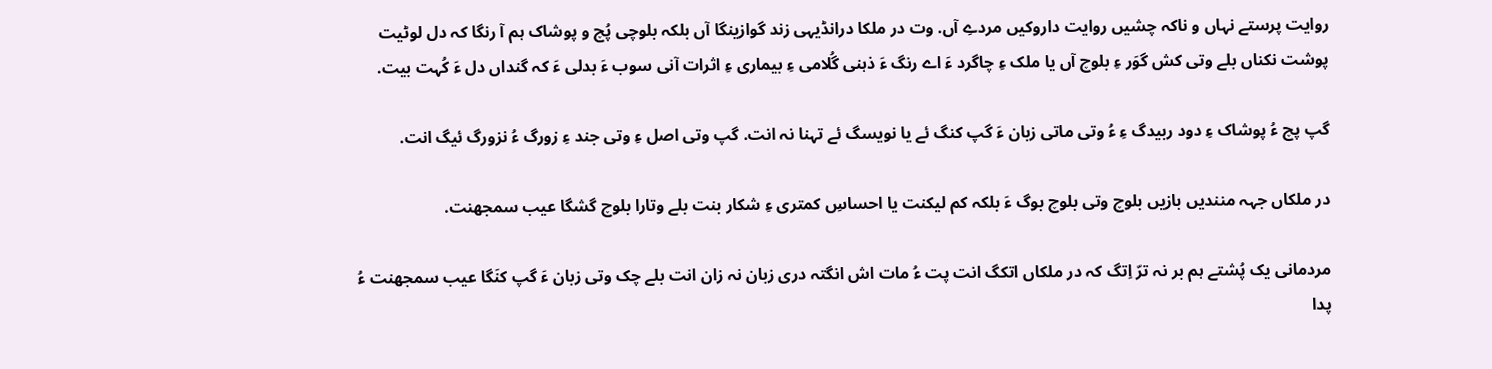روایت پرستے نہاں و ناکہ چشیں روایت داروکیں مردےِ آں. وت در ملکا درانڈیہی زند گوازینگا آں بلکہ بلوچی پُچ و پوشاک ہم آ رنگا کہ دل لوٹیت پوشت نکناں بلے وتی کش گوَر ءِ بلوچ آں یا ملک ءِ چاگرد ءَ اے رنگ ءَ ذہنی گُلامی ءِ بیماری ءِ اثرات آنی سوب ءَ بدلی ءَ کہ گنداں دل ءَ کُہت بیت.

گپ پچ ءُ پوشاک ءِ دود ربیدگ ءِ ءُ وتی ماتی زبان ءَ گپ کنگ ئے یا نویسگ ئے تہنا نہ انت. گپ وتی اصل ءِ وتی جند ءِ زورگ ءُ نزورگ ئیگ انت.

در ملکاں جہہ منندیں بازیں بلوچ وتی بلوچ بوگ ءَ بلکہ کم لیکنت یا احساسِ کمتری ءِ شکار بنت بلے وتارا بلوچ گشگا عیب سمجھنت.

مردمانی یک پُشتے ہم بر نہ ترّ اِتگ کہ در ملکاں اتکگ انت پت ءُ مات اش انگتہ دری زبان نہ زان انت بلے چک وتی زبان ءَ گپ کنَگا عیب سمجھنت ءُ پدا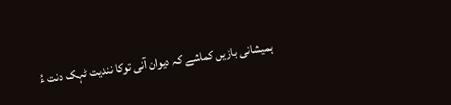ہمیشانی بازیں کماشے کہ دیوان آنی توکا نندیت ٹہک دنت ءُ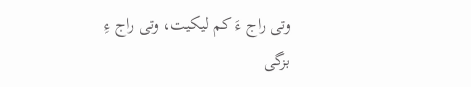وتی راج ءَ کم لیکیت، وتی راج ءِ بزگی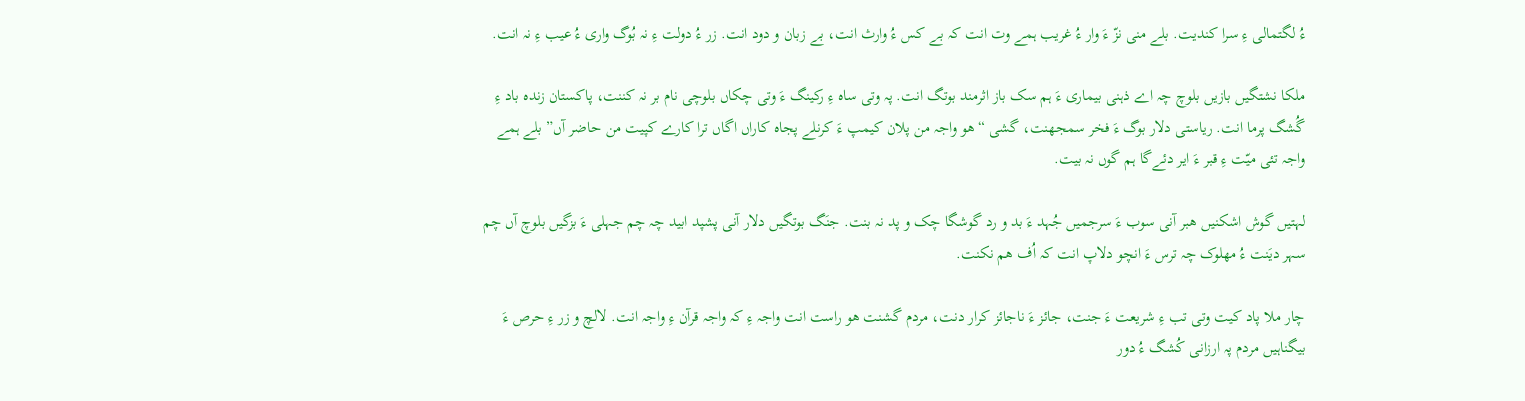ءُ لگتمالی ءِ سرا کندیت. بلے منی نزّ ءَ وار ءُ غریب ہمے وت انت کہ بے کس ءُ وارث انت، بے زبان و دود انت. زر ءُ دولت ءِ نہ بُوگ واری ءُ عیب ءِ نہ انت.

ملکا نشتگیں بازیں بلوچ چہ اے ذہنی بیماری ءَ ہم سک باز اثرمند بوتگ انت. پہ وتی ساہ ءِ رکینگ ءَ وتی چکاں بلوچی نام بر نہ کننت، پاکستان زندہ باد ءِ گُشگ پرما انت. ریاستی دلار بوگ ءَ فخر سمجھنت، گشی “ھو واجہ من پلان کیمپ ءَ کرنلے پجاہ کاراں اگاں ترا کارے کپیت من حاضر آں” بلے ہمے واجہ تئی میّت ءِ قبر ءَ ایر دئےگا ہم گوں نہ بیت.

لہتیں گوش اشکنیں ھبر آنی سوب ءَ سرجمیں جُہد ءَ بد و رد گوشگا چک و پد نہ بنت. جنَگ بوتگیں دلار آنی پشپد ابید چہ چم جہلی ءَ بزگیں بلوچ آں چم سہر دیَنت ءُ مھلوک چہ ترس ءَ انچو دلاپ انت کہ اُف ھم نکنت.

چار ملا پاد کیت وتی تب ءِ شریعت ءَ جنت، جائز ءَ ناجائز کرار دنت، مردم گشنت ھو راست انت واجہ ءِ کہ واجہ قرآن ءِ واجہ انت. لالچ و زر ءِ حرص ءَ بیگناہیں مردم پہ ارزانی کُشگ ءُ دور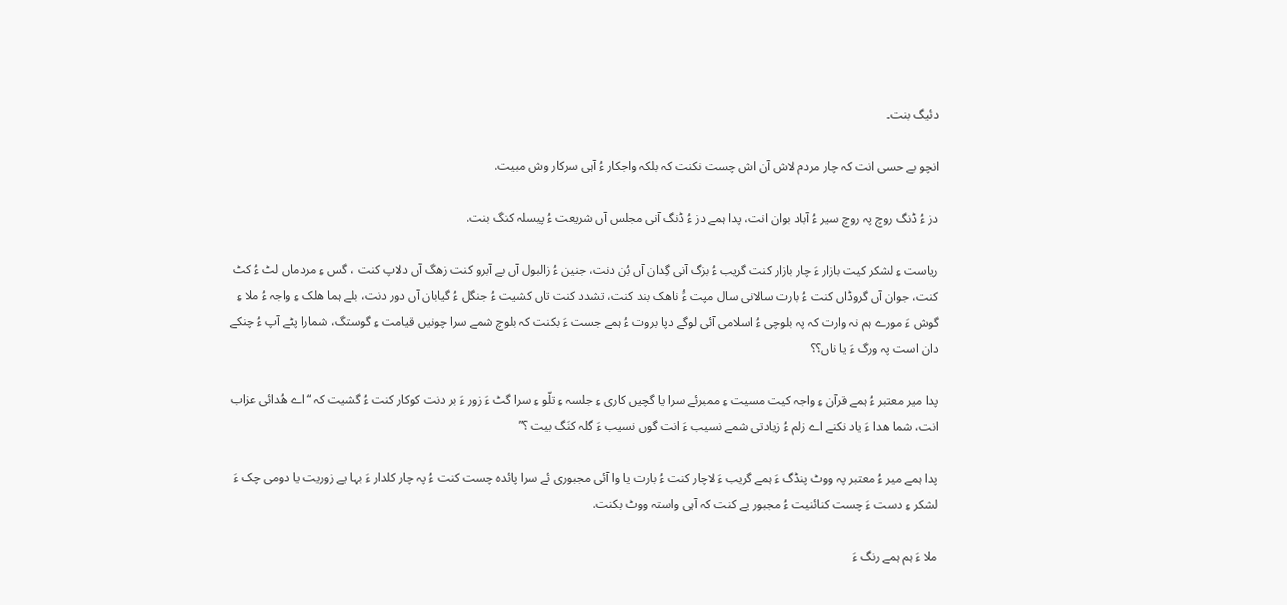دئیگ بنت۔

انچو بے حسی انت کہ چار مردم لاش آن اش چست نکنت کہ بلکہ واجکار ءُ آہی سرکار وش مبیت.

دز ءُ ڈنگ روچ پہ روچ سیر ءُ آباد بوان انت، پدا ہمے دز ءُ ڈنگ آنی مجلس آں شریعت ءُ پیسلہ کنگ بنت.

ریاست ءِ لشکر کیت بازار ءَ چار بازار کنت گریب ءُ بزگ آنی گِدان آں بُن دنت، جنین ءُ زالبول آں بے آبرو کنت زھگ آں دلاپ کنت ، گس ءِ مردماں لٹ ءُ کٹ کنت، جوان آں گروڈاں کنت ءُ بارت سالانی سال مپت ءَُ ناھک بند کنت، تشدد کنت تاں کشیت ءُ جنگل ءُ گیابان آں دور دنت، بلے ہما ھلک ءِ واجہ ءُ ملا ءِ گوش ءَ مورے ہم نہ وارت کہ پہ بلوچی ءُ اسلامی آئی لوگے دپا بروت ءُ ہمے جست ءَ بکنت کہ بلوچ شمے سرا چونیں قیامت ءِ گوستگ، شمارا پٹے آپ ءُ چنکے دان است پہ ورگ ءَ یا ناں؟؟

پدا میر معتبر ءُ ہمے قرآن ءِ واجہ کیت مسیت ءِ ممبرئے سرا یا گچیں کاری ءِ جلسہ ءِ تلّو ءِ سرا گٹ ءَ زور ءَ بر دنت کوکار کنت ءُ گشیت کہ “اے ھُدائی عزاب انت، شما ھدا ءَ یاد نکنے اے زلم ءُ زیادتی شمے نسیب ءَ انت گوں نسیب ءَ گلہ کنَگ بیت ؟”

پدا ہمے میر ءُ معتبر پہ ووٹ پنڈگ ءَ ہمے گریب ءَ لاچار کنت ءُ بارت یا وا آئی مجبوری ئے سرا پائدہ چست کنت ءُ پہ چار کلدار ءَ بہا یے زوریت یا دومی چک ءَ لشکر ءِ دست ءَ چست کنائنیت ءُ مجبور یے کنت کہ آہی واستہ ووٹ بکنت.

ملا ءَ ہم ہمے رنگ ءَ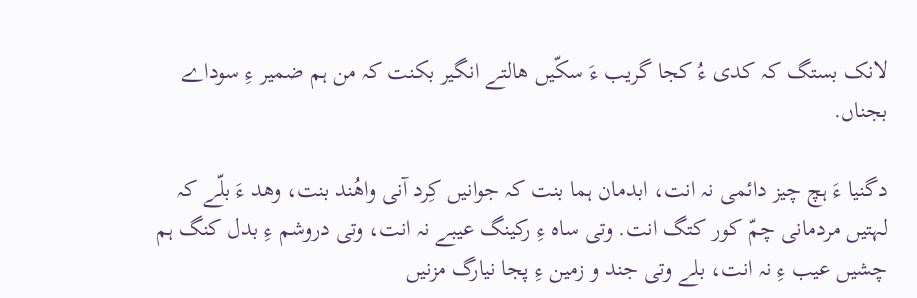لانک بستگ کہ کدی ءُ کجا گریب ءَ سکّیں ھالتے انگیر بکنت کہ من ہم ضمیر ءِ سوداے بجناں.

دگنیا ءَ ہچ چیز دائمی نہ انت، ابدمان ہما بنت کہ جوانیں کِرد آنی واھُند بنت، وھد ءَ بلّے کہ لہتیں مردمانی چمّ کور کتگ انت. وتی ساہ ءِ رکینگ عیبے نہ انت، وتی دروشم ءِ بدل کنگ ہم چشیں عیب ءِ نہ انت، بلے وتی جند و زمین ءِ پجا نیارگ مزنیں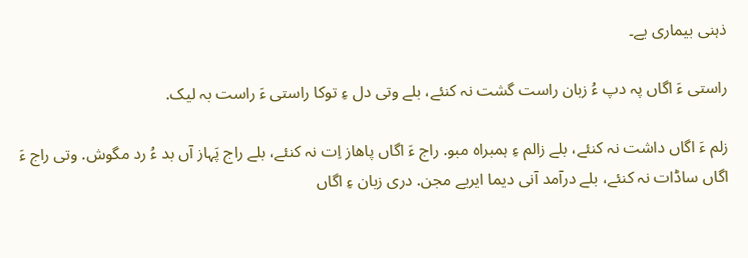ذہنی بیماری یے۔

راستی ءَ اگاں پہ دپ ءُ زبان راست گشت نہ کنئے، بلے وتی دل ءِ توکا راستی ءَ راست بہ لیک.

زلم ءَ اگاں داشت نہ کنئے، بلے زالم ءِ ہمبراہ مبو. راج ءَ اگاں پاھاز اِت نہ کنئے، بلے راج پَہاز آں بد ءُ رد مگوش. وتی راج ءَ اگاں ساڈات نہ کنئے، بلے درآمد آنی دیما ایریے مجن. دری زبان ءِ اگاں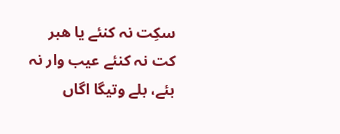سکِت نہ کنئے یا ھبر کت نہ کنئے عیب وار نہ بئے، بلے وتیگا اگاں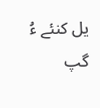یل کنئے ءُ گپ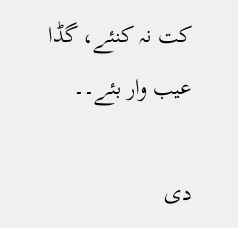کت نہ کنئے، گڈا عیب وار بئے۔۔

دی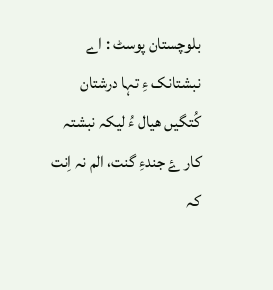بلوچستان پوسٹ : اے نبشتانک ءِ تہا درشتان کُتگیں ھیال ءُ لیکہ نبشتہ کار ۓ جندءِ گنت، الم نہ اِنت کہ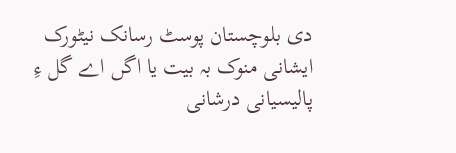دی بلوچستان پوسٹ رسانک نیٹورک ایشانی منوک بہ بیت یا اگں اے گل ءِ پالیسیانی درشانی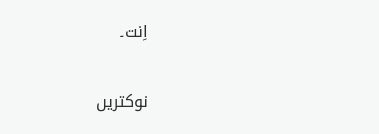اِنت۔

نوکتریں